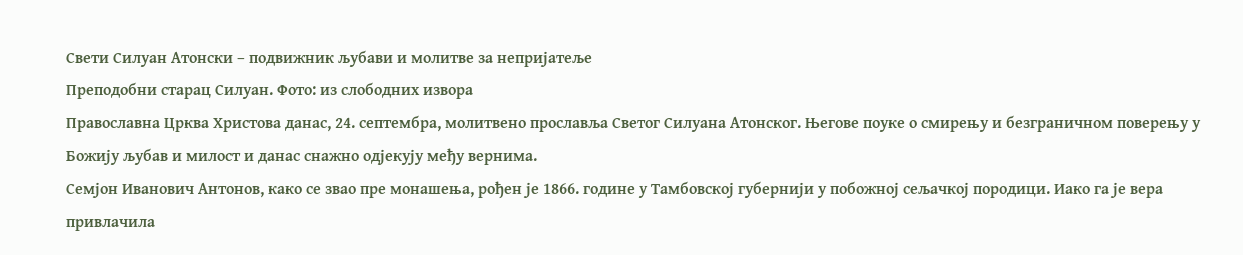Свети Силуан Атонски – подвижник љубави и молитве за непријатеље
Преподобни старац Силуан. Фото: из слободних извора
Православна Црква Христова данас, 24. септембра, молитвено прославља Светог Силуана Атонског. Његове поуке о смирењу и безграничном поверењу у Божију љубав и милост и данас снажно одјекују међу вернима.
Семјон Иванович Антонов, како се звао пре монашења, рођен је 1866. године у Тамбовској губернији у побожној сељачкој породици. Иако га је вера привлачила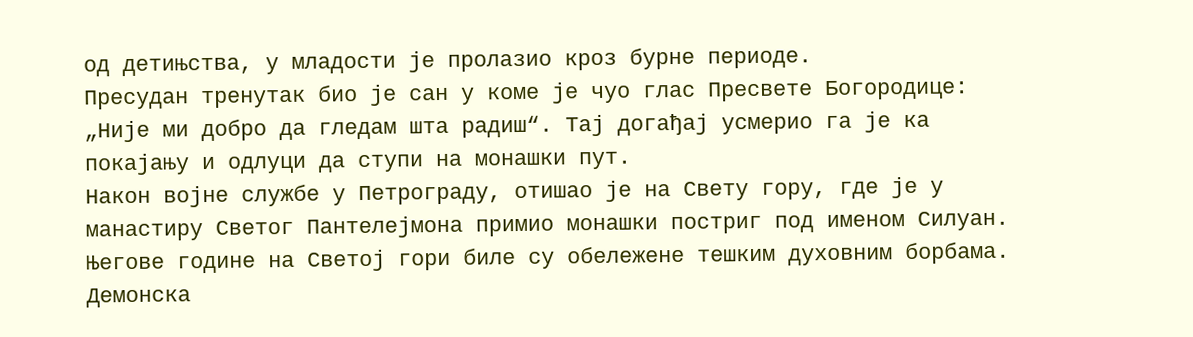од детињства, у младости је пролазио кроз бурне периоде.
Пресудан тренутак био је сан у коме је чуо глас Пресвете Богородице: „Није ми добро да гледам шта радиш“. Тај догађај усмерио га је ка покајању и одлуци да ступи на монашки пут.
Након војне службе у Петрограду, отишао је на Свету гору, где је у манастиру Светог Пантелејмона примио монашки постриг под именом Силуан.
Његове године на Светој гори биле су обележене тешким духовним борбама. Демонска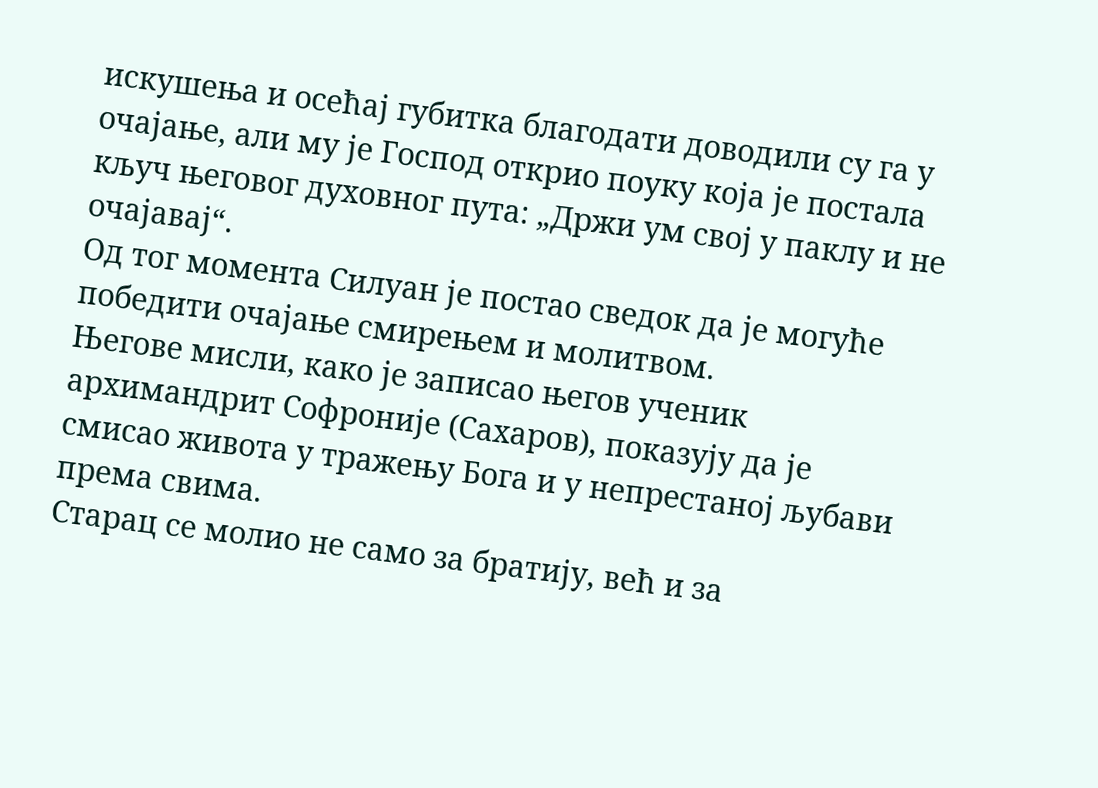искушења и осећај губитка благодати доводили су га у очајање, али му је Господ открио поуку која је постала кључ његовог духовног пута: „Држи ум свој у паклу и не очајавај“.
Од тог момента Силуан је постао сведок да је могуће победити очајање смирењем и молитвом.
Његове мисли, како је записао његов ученик архимандрит Софроније (Сахаров), показују да је смисао живота у тражењу Бога и у непрестаној љубави према свима.
Старац се молио не само за братију, већ и за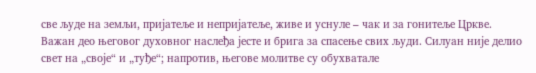све људе на земљи, пријатеље и непријатеље, живе и уснуле – чак и за гонитеље Цркве.
Важан део његовог духовног наслеђа јесте и брига за спасење свих људи. Силуан није делио свет на „своје“ и „туђе“; напротив, његове молитве су обухватале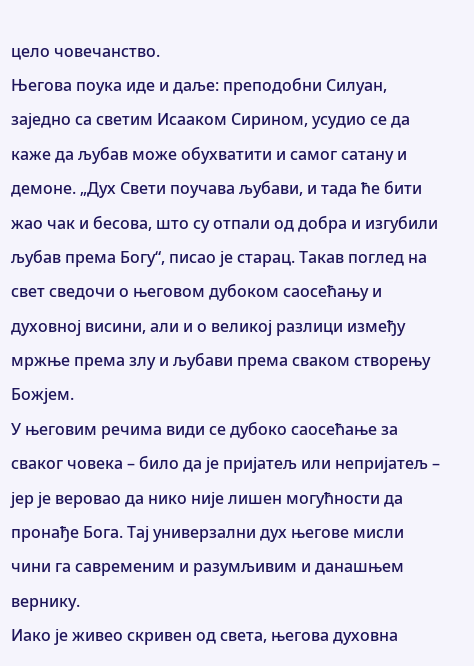цело човечанство.
Његова поука иде и даље: преподобни Силуан, заједно са светим Исааком Сирином, усудио се да каже да љубав може обухватити и самог сатану и демоне. „Дух Свети поучава љубави, и тада ће бити жао чак и бесова, што су отпали од добра и изгубили љубав према Богу“, писао је старац. Такав поглед на свет сведочи о његовом дубоком саосећању и духовној висини, али и о великој разлици између мржње према злу и љубави према сваком створењу Божјем.
У његовим речима види се дубоко саосећање за сваког човека – било да је пријатељ или непријатељ – јер је веровао да нико није лишен могућности да пронађе Бога. Тај универзални дух његове мисли чини га савременим и разумљивим и данашњем вернику.
Иако је живео скривен од света, његова духовна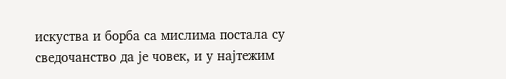искуства и борба са мислима постала су сведочанство да је човек, и у најтежим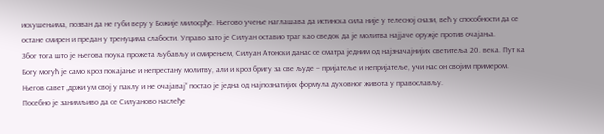искушењима, позван да не губи веру у Божије милосрђе. Његово учење наглашава да истинска сила није у телесној снази, већ у способности да се остане смирен и предан у тренуцима слабости. Управо зато је Силуан оставио траг као сведок да је молитва најјаче оружје против очајања.
Због тога што је његова поука прожета љубављу и смирењем, Силуан Атонски данас се сматра једним од најзначајнијих светитеља 20. века. Пут ка Богу могућ је само кроз покајање и непрестану молитву, али и кроз бригу за све људе – пријатеље и непријатеље, учи нас он својим примером.
Његов савет „држи ум свој у паклу и не очајавај“ постао је једна од најпознатијих формула духовног живота у православљу.
Посебно је занимљиво да се Силуаново наслеђе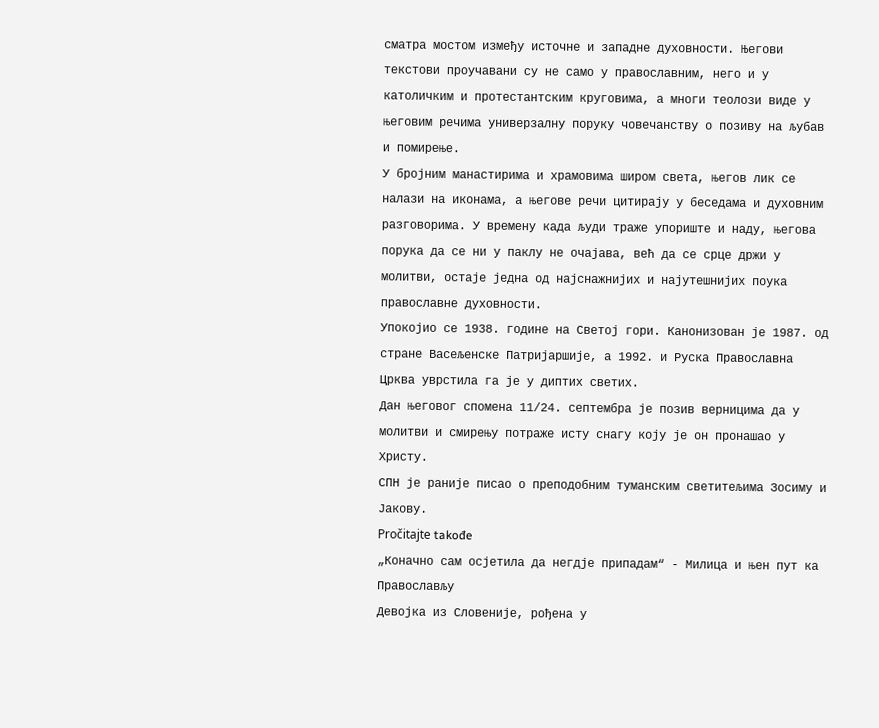сматра мостом између источне и западне духовности. Његови текстови проучавани су не само у православним, него и у католичким и протестантским круговима, а многи теолози виде у његовим речима универзалну поруку човечанству о позиву на љубав и помирење.
У бројним манастирима и храмовима широм света, његов лик се налази на иконама, а његове речи цитирају у беседама и духовним разговорима. У времену када људи траже упориште и наду, његова порука да се ни у паклу не очајава, већ да се срце држи у молитви, остаје једна од најснажнијих и најутешнијих поука православне духовности.
Упокојио се 1938. године на Светој гори. Канонизован је 1987. од стране Васељенске Патријаршије, а 1992. и Руска Православна Црква уврстила га је у диптих светих.
Дан његовог спомена 11/24. септембра је позив верницима да у молитви и смирењу потраже исту снагу коју је он пронашао у Христу.
СПН је раније писао о преподобним туманским светитељима Зосиму и Јакову.
Pročitajte takođe
„Коначно сам осјетила да негдје припадам“ - Милица и њен пут ка Православљу
Девојка из Словеније, рођена у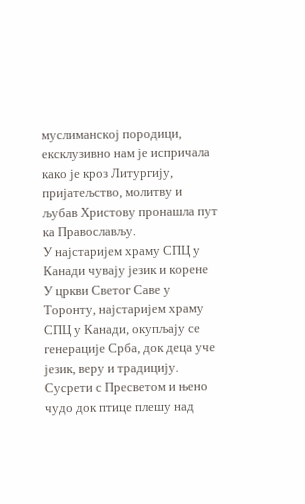муслиманској породици, ексклузивно нам је испричала како је кроз Литургију, пријатељство, молитву и љубав Христову пронашла пут ка Православљу.
У најстаријем храму СПЦ у Канади чувају језик и корене
У цркви Светог Саве у Торонту, најстаријем храму СПЦ у Канади, окупљају се генерације Срба, док деца уче језик, веру и традицију.
Сусрети с Пресветом и њено чудо док птице плешу над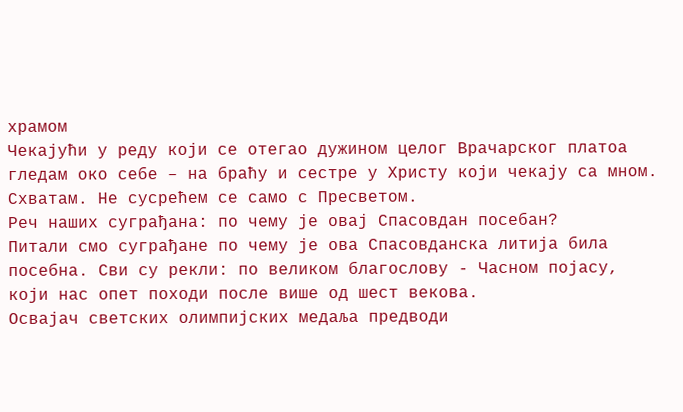храмом
Чекајући у реду који се отегао дужином целог Врачарског платоа гледам око себе – на браћу и сестре у Христу који чекају са мном. Схватам. Не сусрећем се само с Пресветом.
Реч наших суграђана: по чему је овај Спасовдан посебан?
Питали смо суграђане по чему је ова Спасовданска литија била посебна. Сви су рекли: по великом благослову - Часном појасу, који нас опет походи после више од шест векова.
Освајач светских олимпијских медаља предводи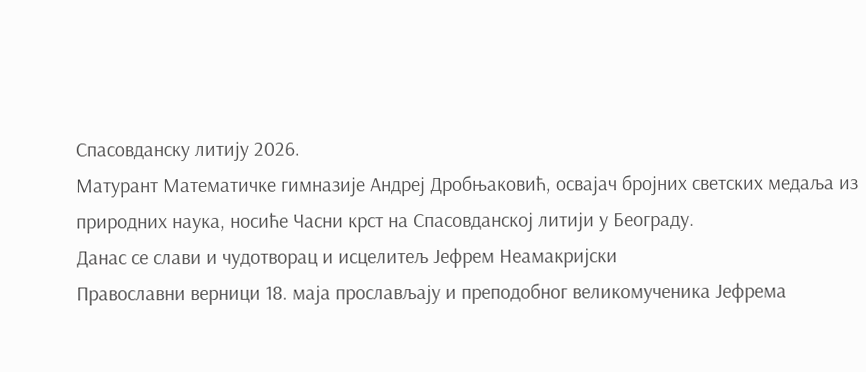Спасовданску литију 2026.
Матурант Математичке гимназије Андреј Дробњаковић, освајач бројних светских медаља из природних наука, носиће Часни крст на Спасовданској литији у Београду.
Данас се слави и чудотворац и исцелитељ Јефрем Неамакријски
Православни верници 18. маја прослављају и преподобног великомученика Јефрема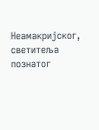Неамакријског, светитеља познатог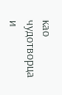као чудотворца и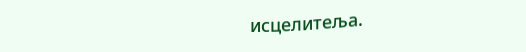исцелитеља.